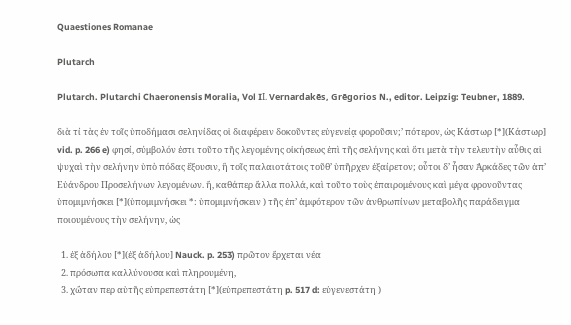Quaestiones Romanae

Plutarch

Plutarch. Plutarchi Chaeronensis Moralia, Vol IΙ. Vernardakēs, Grēgorios N., editor. Leipzig: Teubner, 1889.

διὰ τί τὰς ἐν τοῖς ὑποδήμασι σεληνίδας οἱ διαφέρειν δοκοῦντες εὐγενείᾳ φοροῦσιν;ʼ πότερον, ὡς Κάστωρ [*](Κάστωρ] vid. p. 266 e) φησί, σύμβολόν ἐστι τοῦτο τῆς λεγομένης οἰκήσεως ἐπὶ τῆς σελήνης καὶ ὅτι μετὰ τὴν τελευτὴν αὖθις αἱ ψυχαὶ τὴν σελήνην ὑπὸ πόδας ἕξουσιν, ἢ τοῖς παλαιοτάτοις τοῦθʼ ὑπῆρχεν ἐξαίρετον; οὗτοι δʼ ἦσαν Ἀρκάδες τῶν ἀπʼ Εὐάνδρου Προσελήνων λεγομένων. ἤ, καθάπερ ἄλλα πολλά, καὶ τοῦτο τοὺς ἐπαιρομένους καὶ μέγα φρονοῦντας ὑπομιμνήσκει [*](ὑπομιμνήσκει *: ὑπομιμνήσκειν ) τῆς ἐπʼ ἀμφότερον τῶν ἀνθρωπίνων μεταβολῆς παράδειγμα ποιουμένους τὴν σελήνην, ὡς

  1. ἐξ ἀδήλου [*](ἐξ ἀδήλου] Nauck. p. 253) πρῶτον ἔρχεται νέα
  2. πρόσωπα καλλύνουσα καὶ πληρουμένη,
  3. χὤταν περ αὑτῆς εὐπρεπεστάτη [*](εὐπρεπεστάτη p. 517 d: εὐγενεστάτη )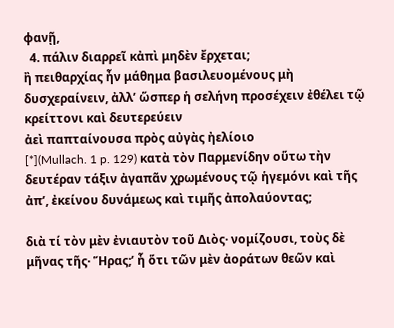φανῇ,
  4. πάλιν διαρρεῖ κἀπὶ μηδὲν ἔρχεται;
ἢ πειθαρχίας ἦν μάθημα βασιλευομένους μὴ δυσχεραίνειν, ἀλλʼ ὥσπερ ἡ σελήνη προσέχειν ἐθέλει τῷ κρείττονι καὶ δευτερεύειν
ἀεὶ παπταίνουσα πρὸς αὐγὰς ἠελίοιο
[*](Mullach. 1 p. 129) κατὰ τὸν Παρμενίδην οὕτω τὴν δευτέραν τάξιν ἀγαπᾶν χρωμένους τῷ ἡγεμόνι καὶ τῆς ἀπʼ, ἐκείνου δυνάμεως καὶ τιμῆς ἀπολαύοντας;

διὰ τί τὸν μὲν ἐνιαυτὸν τοῦ Διὸς· νομίζουσι, τοὺς δὲ μῆνας τῆς· Ἥρας;ʼ ἦ ὅτι τῶν μὲν ἀοράτων θεῶν καὶ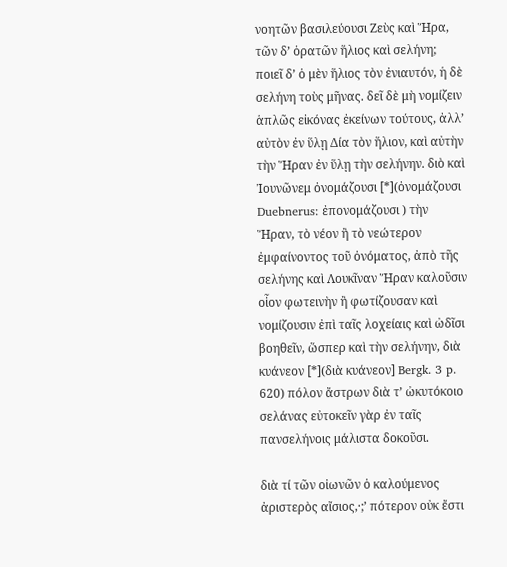νοητῶν βασιλεύουσι Ζεὺς καὶ Ἥρα, τῶν δʼ ὁρατῶν ἥλιος καὶ σελήνη; ποιεῖ δʼ ὁ μὲν ἥλιος τὸν ἐνιαυτόν, ἡ δὲ σελήνη τοὺς μῆνας. δεῖ δὲ μὴ νομίζειν ἁπλῶς εἰκόνας ἐκείνων τούτους, ἀλλʼ αὐτὸν ἐν ὕλῃ Δία τὸν ἥλιον, καὶ αὐτὴν τὴν Ἥραν ἐν ὕλῃ τὴν σελήνην. διὸ καὶ Ἰουνῶνεμ ὀνομάζουσι [*](ὀνομάζουσι Duebnerus: ἐπονομάζουσι ) τὴν Ἥραν, τὸ νέον ἢ τὸ νεώτερον ἐμφαίνοντος τοῦ ὀνόματος, ἀπὸ τῆς σελήνης καὶ Λουκῖναν Ἥραν καλοῦσιν οἷον φωτεινὴν ἢ φωτίζουσαν καὶ νομίζουσιν ἐπὶ ταῖς λοχείαις καὶ ὠδῖσι βοηθεῖν, ὥσπερ καὶ τὴν σελήνην, διὰ κυάνεον [*](διὰ κυάνεον] Bergk. 3 p. 620) πόλον ἄστρων διὰ τʼ ὠκυτόκοιο σελάνας εὐτοκεῖν γὰρ ἐν ταῖς πανσελήνοις μάλιστα δοκοῦσι.

διὰ τί τῶν οἰωνῶν ὁ καλούμενος ἀριστερὸς αἴσιος,·;ʼ πότερον οὐκ ἔστι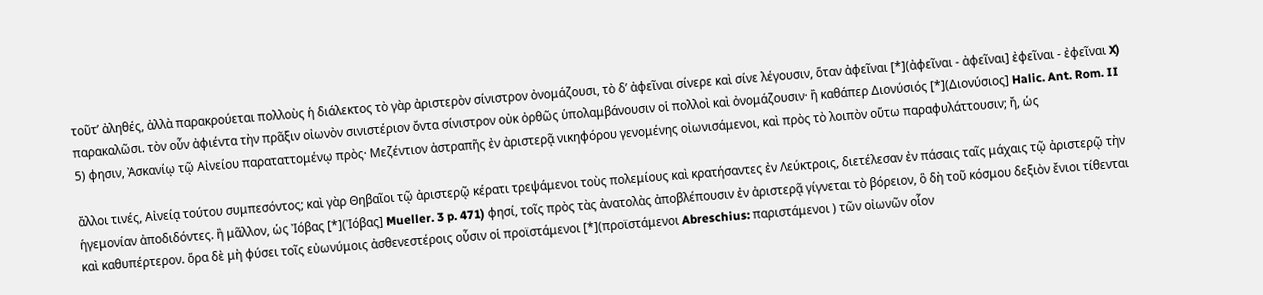τοῦτʼ ἀληθές, ἀλλὰ παρακρούεται πολλοὺς ἡ διάλεκτος τὸ γὰρ ἀριστερὸν σίνιστρον ὀνομάζουσι, τὸ δʼ ἀφεῖναι σίνερε καὶ σίνε λέγουσιν, ὅταν ἀφεῖναι [*](ἀφεῖναι - ἀφεῖναι] ἐφεῖναι - ἐφεῖναι X) παρακαλῶσι. τὸν οὖν ἀφιέντα τὴν πρᾶξιν οἰωνὸν σινιστέριον ὄντα σίνιστρον οὐκ ὀρθῶς ὑπολαμβάνουσιν οἱ πολλοὶ καὶ ὀνομάζουσιν· ἢ καθάπερ Διονύσιός [*](Διονύσιος] Halic. Ant. Rom. II 5) φησιν, Ἀσκανίῳ τῷ Αἰνείου παραταττομένῳ πρὸς· Μεζέντιον ἀστραπῆς ἐν ἀριστερᾷ νικηφόρου γενομένης οἰωνισάμενοι, καὶ πρὸς τὸ λοιπὸν οὕτω παραφυλάττουσιν; ἤ, ὡς

ἄλλοι τινές, Αἰνείᾳ τούτου συμπεσόντος; καὶ γὰρ Θηβαῖοι τῷ ἀριστερῷ κέρατι τρεψάμενοι τοὺς πολεμίους καὶ κρατήσαντες ἐν Λεύκτροις, διετέλεσαν ἐν πάσαις ταῖς μάχαις τῷ ἀριστερῷ τὴν ἡγεμονίαν ἀποδιδόντες. ἢ μᾶλλον, ὡς Ἰόβας [*](Ἰόβας] Mueller. 3 p. 471) φησί, τοῖς πρὸς τὰς ἀνατολὰς ἀποβλέπουσιν ἐν ἀριστερᾷ γίγνεται τὸ βόρειον, ὃ δὴ τοῦ κόσμου δεξιὸν ἔνιοι τίθενται καὶ καθυπέρτερον. ὅρα δὲ μὴ φύσει τοῖς εὐωνύμοις ἀσθενεστέροις οὖσιν οἱ προϊστάμενοι [*](προϊστάμενοι Abreschius: παριστάμενοι ) τῶν οἰωνῶν οἷον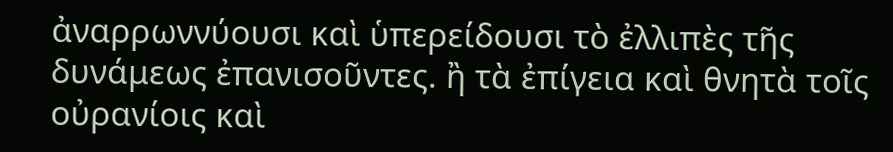ἀναρρωννύουσι καὶ ὑπερείδουσι τὸ ἐλλιπὲς τῆς δυνάμεως ἐπανισοῦντες. ἢ τὰ ἐπίγεια καὶ θνητὰ τοῖς οὐρανίοις καὶ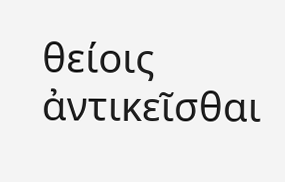θείοις ἀντικεῖσθαι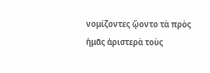νομίζοντες ᾤοντο τὰ πρὸς ἡμᾶς ἀριστερὰ τοὺς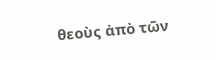θεοὺς ἀπὸ τῶν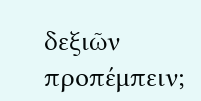δεξιῶν προπέμπειν;